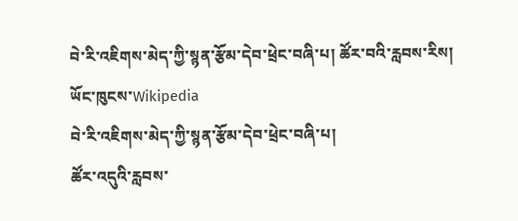བེ་རི་འཇིགས་མེད་ཀྱི་སྙན་རྩོམ་དེབ་ཕྲེང་བཞི་པ། ཚོར་བའི་རླབས་རིས།
ཡོང་ཁུངས་Wikipedia
བེ་རི་འཇིགས་མེད་ཀྱི་སྙན་རྩོམ་དེབ་ཕྲེང་བཞི་པ།
ཚོར་འདུའི་རླབས་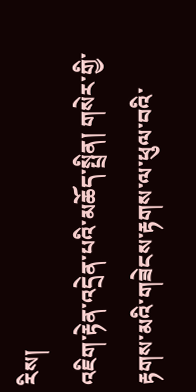རིས།
འཇིག་རྟེན་འདྲེན་པའི་མཆོད་སྤྲིན། གསེར་གྱི་རྟགས་མའི་གཟེངས་རྟགས་ལ་ཕུལ་བའི་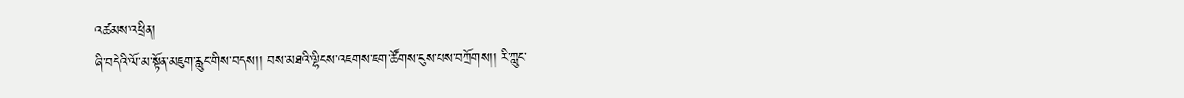འཚམས་འཕྲིན།
ཞི་བདེའི་ལོ་མ་སྟོན་མཇུག་རླུང་གིས་བདས།། བས་མཐའི་ལྷིངས་འཇགས་ཇག་ཚོགས་ངུས་པས་བཀྲོགས།། རི་ཀླུང་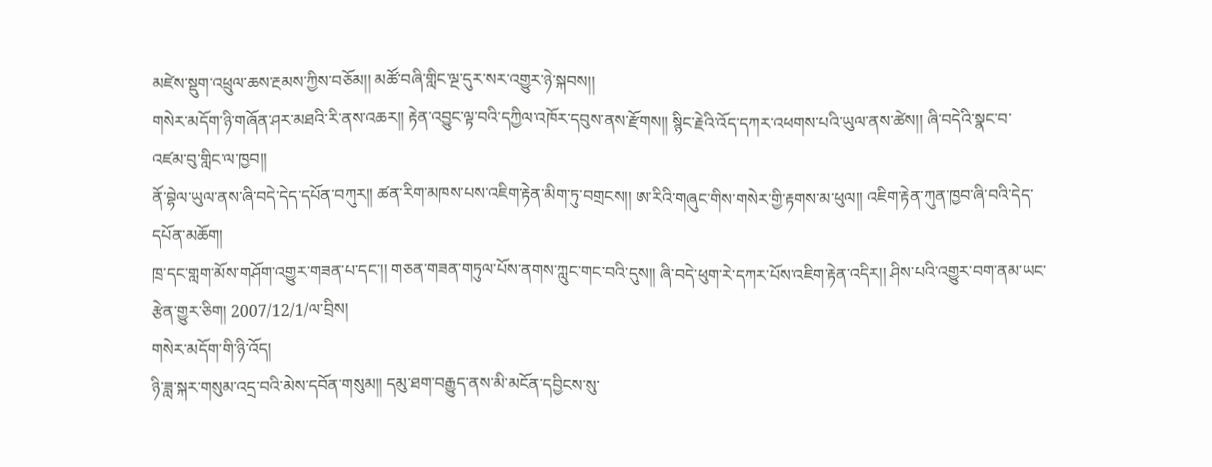མཛེས་སྡུག་འཕྲུལ་ཆས་རྔམས་ཀྱིས་བཅོམ།། མཚོ་བཞི་གླིང་ལྔ་དུར་སར་འགྱུར་ཉེ་སྐབས།།
གསེར་མདོག་ཉི་གཞོན་ཤར་མཐའི་རི་ནས་འཆར།། རྟེན་འབྱུང་ལྟ་བའི་དཀྱིལ་འཁོར་དབུས་ནས་རྫོགས།། སྙིང་རྗེའི་འོད་དཀར་འཕགས་པའི་ཡུལ་ནས་ཚེས།། ཞི་བདེའི་སྣང་བ་འཛམ་བུ་གླིང་ལ་ཁྱབ།།
ནོ་བྷེལ་ཡུལ་ནས་ཞི་བདེ་དེད་དཔོན་བཀུར།། ཚན་རིག་མཁས་པས་འཇིག་རྟེན་མིག་ཏུ་བགྲངས།། ཨ་རིའི་གཞུང་གིས་གསེར་གྱི་རྟགས་མ་ཕུལ།། འཇིག་རྟེན་ཀུན་ཁྱབ་ཞི་བའི་དེད་དཔོན་མཆོག།
ཁྲ་དང་གླག་མོས་གཤོག་འགྱུར་གཟན་པ་དང་།། གཅན་གཟན་གཏུལ་པོས་ནགས་ཀླུང་གང་བའི་དུས།། ཞི་བདེ་ཕུག་རེ་དཀར་པོས་འཇིག་རྟེན་འདིར།། ཤིས་པའི་འགྱུར་བག་ནམ་ཡང་རྩེན་གྱུར་ཅིག། 2007/12/1/ལ་བྲིས།
གསེར་མདོག་གི་ཉི་འོད།
ཉི་ཟླ་སྐར་གསུམ་འདྲ་བའི་མེས་དབོན་གསུམ།། དམུ་ཐག་བརྒྱུད་ནས་མི་མངོན་དབྱིངས་སུ་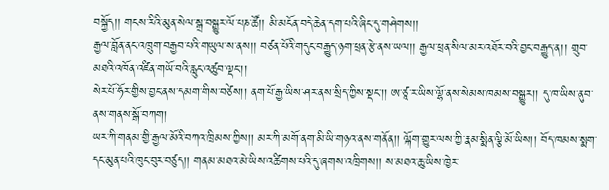བསྐྱོད།། གངས་རིའི་མུན་སེལ་སྒྲ་བསྒྱུར་ལོ་པཎ་ཚོ།། མི་མངོན་བདེ་ཆེན་དག་པའི་ཞིང་དུ་གཤེགས།།
རྒྱལ་བློན་ནང་འཁྲུག་བརྒྱབ་པའི་གཡུལ་ས་ནས།། བཙན་པོའི་གདུང་བརྒྱུད་ཉག་ཕྲན་རྩེ་ནས་ཡལ།། རྒྱལ་ཕྲན་སིལ་མར་འཐོར་བའི་བྱང་བརྒྱུད་ན།། གྲུབ་མཐའི་འཁོན་འཛིན་གཡོ་བའི་རླུང་འཚུབ་ལྡང་།།
སེར་པོ་ཧོར་གྱིས་བྱང་ནས་དམག་གིས་བཙེས།། ནག་པོ་རྒྱ་ཡིས་ཤར་ནས་སྲིད་ཀྱིས་སྡང་།། ཨ་ཙཱ་ར་ཡིས་ལྷོ་ནས་སེམས་ཁམས་བསྒྱུར།། དུ་ཁ་ཡིས་ནུབ་ནས་གནས་སྒོ་བཀག།
ཡར་ཀི་གནམ་གྱི་རྒྱལ་མོའི་བཀའ་ཁྲིམས་ཀྱིས།། མར་ཀི་མགོ་ནག་མི་ཡི་གཉའ་ནས་གནོན།། ལྐོག་གྱུར་ལས་ཀྱི་རྣམ་སྨིན་ལྕི་མོ་ཡིས།། བོད་ཁམས་སྨག་དང་མུན་པའི་ཁུང་བུར་བཙུད།། གནམ་མཐའ་མེ་ཡིས་འཚིགས་པའི་དུ་ཞགས་འཁྲིགས།། ས་མཐའ་ཆུ་ཡིས་ཁྱེར་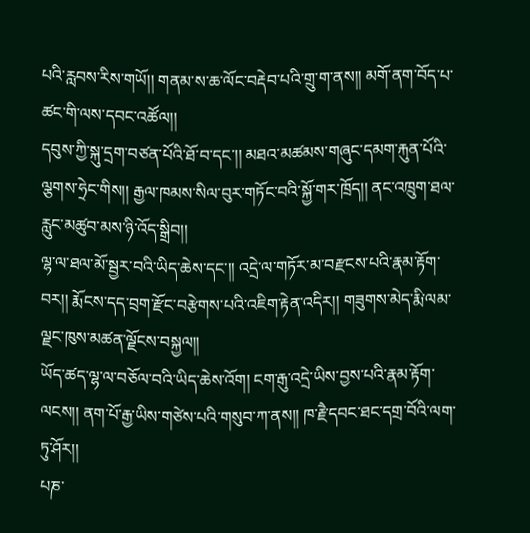པའི་རླབས་རིས་གཡོ།། གནམ་ས་ཆ་ལོང་བརྡེབ་པའི་གྲུ་ག་ནས།། མགོ་ནག་བོད་པ་ཚང་གི་ལས་དབང་འཚོལ།།
དབུས་ཀྱི་སྐུ་དྲག་བཙན་པོའི་ཐོ་བ་དང་།། མཐའ་མཚམས་གཞུང་དམག་རྐུན་པོའི་ལྕགས་ཧྲེང་གིས།། རྒྱལ་ཁམས་སིལ་བུར་གཏོང་བའི་སྐྱོ་གར་ཁྲོད།། ནང་འཁྲུག་ཐལ་རླུང་མཚུབ་མས་ཉི་འོད་སྒྲིབ།།
ལྷ་ལ་ཐལ་མོ་སྦྱར་བའི་ཡིད་ཆེས་དང་།། འདྲེ་ལ་གཏོར་མ་བརྫངས་པའི་རྣམ་རྟོག་བར།། རྨོངས་དད་བྲག་རྫོང་བརྩེགས་པའི་འཇིག་རྟེན་འདིར།། གཟུགས་མེད་རྨི་ལམ་ལྗང་ཁུས་མཚན་ལྗོངས་བསྐྱལ།།
ཡོད་ཚད་ལྷ་ལ་བཅོལ་བའི་ཡིད་ཆེས་འོག། ངག་རྒུ་འདྲེ་ཡིས་བྱས་པའི་རྣམ་རྟོག་ལངས།། ནག་པོ་རྒྱ་ཡིས་གཙེས་པའི་གསུབ་ཀ་ནས།། ཁ་རྗཻ་དབང་ཐང་དགྲ་བོའི་ལག་ཏུ་ཤོར།།
པཎ་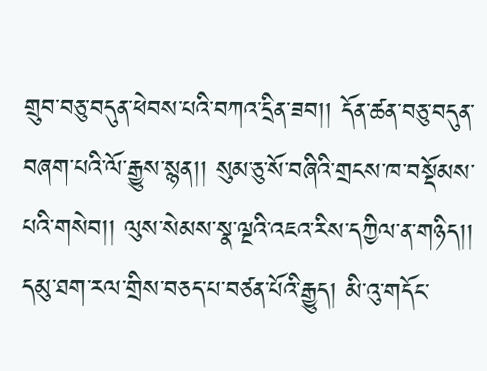གྲུབ་བཅུ་བདུན་ཕེབས་པའི་བཀའ་དྲིན་ཟབ།། དོན་ཚན་བཅུ་བདུན་བཞག་པའི་ལོ་རྒྱུས་སྙན།། སུམ་ཅུ་སོ་བཞིའི་གྲངས་ཁ་བསྡོམས་པའི་གསེབ།། ལུས་སེམས་སྣ་ལྔའི་འཇའ་རིས་དཀྱིལ་ན་གཉིད།།
དམུ་ཐག་རལ་གྲིས་བཅད་པ་བཙན་པོའི་རྒྱུད། མི་འུ་གདོང་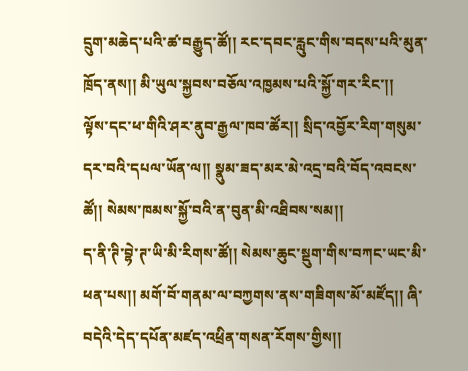དྲུག་མཆེད་པའི་ཚ་བརྒྱུད་ཚོ།། རང་དབང་རླུང་གིས་བདས་པའི་མུན་ཁྲོད་ནས།། མི་ཡུལ་སྐྱབས་བཅོལ་འཁྱམས་པའི་སྐྱོ་གར་རིང་།།
ལྟོས་དང་ཕ་གིའི་ཤར་ནུབ་རྒྱལ་ཁབ་ཚོར།། སྲིད་འབྱོར་རིག་གསུམ་དར་བའི་དཔལ་ཡོན་ལ།། སྣུམ་ཟད་མར་མེ་འདྲ་བའི་བོད་འབངས་ཚོ།། སེམས་ཁམས་སྐྱོ་བའི་ན་བུན་མི་འཐིབས་སམ།།
ད་ནི་ཊི་བྷེ་ཊ་ཡི་མི་རིགས་ཚོ།། སེམས་ཆུང་སྡུག་གིས་བཀང་ཡང་མི་ཕན་པས།། མགོ་བོ་གནམ་ལ་བཀྱགས་ནས་གཟིགས་མོ་མཛོད།། ཞི་བདེའི་དེད་དཔོན་མཛད་འཕྲིན་གསན་རོགས་གྱིས།།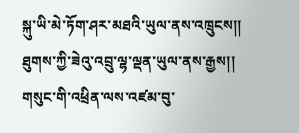སྐུ་ཡི་མེ་ཏོག་ཤར་མཐའི་ཡུལ་ནས་འཁྲུངས།། ཐུགས་ཀྱི་ཟེའུ་འབྲུ་ལྷ་ལྡན་ཡུལ་ནས་རྒྱས།། གསུང་གི་འཕྲིན་ལས་འཛམ་བུ་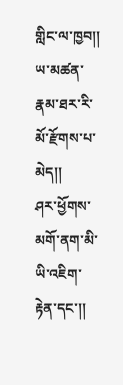གླིང་ལ་ཁྱབ།། ཡ་མཚན་རྣམ་ཐར་རི་མོ་རྫོགས་པ་མེད།།
ཤར་ཕྱོགས་མགོ་ནག་མི་ཡི་འཇིག་རྟེན་དང་།།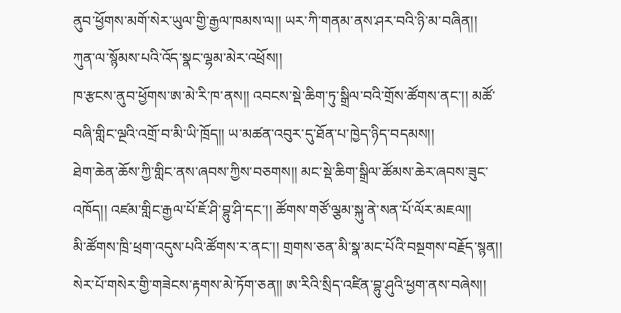ནུབ་ཕྱོགས་མགོ་སེར་ཡུལ་གྱི་རྒྱལ་ཁམས་ལ།། ཡར་ཀི་གནམ་ནས་ཤར་བའི་ཉི་མ་བཞིན།། ཀུན་ལ་སྙོམས་པའི་འོད་སྣང་ལྷམ་མེར་འཕྲོས།།
ཁ་རྩངས་ནུབ་ཕྱོགས་ཨ་མེ་རི་ཁ་ནས།། འབངས་སྡེ་ཆིག་ཏུ་སྒྲིལ་བའི་གྲོས་ཚོགས་ནང་།། མཚོ་བཞི་གླིང་ལྔའི་འགྲོ་བ་མི་ཡི་ཁྲོད།། ཡ་མཚན་འབུར་དུ་ཐོན་པ་ཁྱེད་ཉིད་བདམས།།
ཐེག་ཆེན་ཆོས་ཀྱི་གླིང་ནས་ཞབས་ཀྱིས་བཅགས།། མང་སྡེ་ཆིག་སྒྲིལ་ཚོམས་ཆེར་ཞབས་ཟུང་འཁོད།། འཛམ་གླིང་རྒྱལ་པོ་ཇོ་ཤི་བྷུ་ཤི་དང་།། ཚོགས་གཙོ་ལྕམ་སྐུ་ནེ་སན་པོ་ལོར་མཇལ།།
མི་ཚོགས་ཁྲི་ཕྲག་འདུས་པའི་ཚོགས་ར་ནང་།། གྲགས་ཅན་མི་སྣ་མང་པོའི་བསྔགས་བརྗོད་སྙན།། སེར་པོ་གསེར་གྱི་གཟེངས་རྟགས་མེ་ཏོག་ཅན།། ཨ་རིའི་སྲིད་འཛིན་བྷུ་ཤུའི་ཕྱག་ནས་བཞེས།།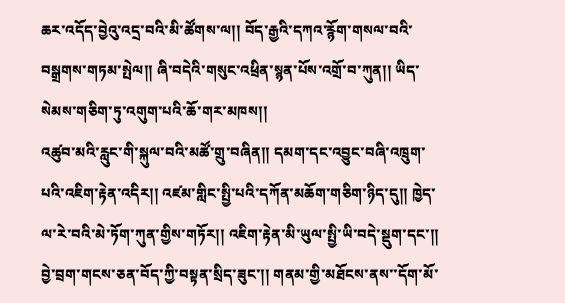ཆར་འདོད་བྱེའུ་འདྲ་བའི་མི་ཚོགས་ལ།། བོད་རྒྱའི་དཀའ་རྙོག་གསལ་བའི་བསྒྲགས་གཏམ་སྤེལ།། ཞི་བདེའི་གསུང་འཕྲིན་སྙན་པོས་འགྲོ་བ་ཀུན།། ཡིད་སེམས་གཅིག་ཏུ་འགུག་པའི་ཆོ་གར་མཁས།།
འཚུབ་མའི་རླུང་གི་སྐུལ་བའི་མཚོ་གྲུ་བཞིན།། དམག་དང་འབྱུང་བཞི་འཁྲུག་པའི་འཇིག་རྟེན་འདིར།། འཛམ་གླིང་སྤྱི་པའི་དཀོན་མཆོག་གཅིག་ཉིད་དུ།། ཁྱེད་ལ་རེ་བའི་མེ་ཏོག་ཀུན་གྱིས་གཏོར།། འཇིག་རྟེན་མི་ཡུལ་སྤྱི་ཡི་བདེ་སྡུག་དང་།། བྱེ་བྲག་གངས་ཅན་བོད་ཀྱི་བསྟན་སྲིད་ཟུང་།། གནམ་གྱི་མཐོངས་ནས་་དོག་མོ་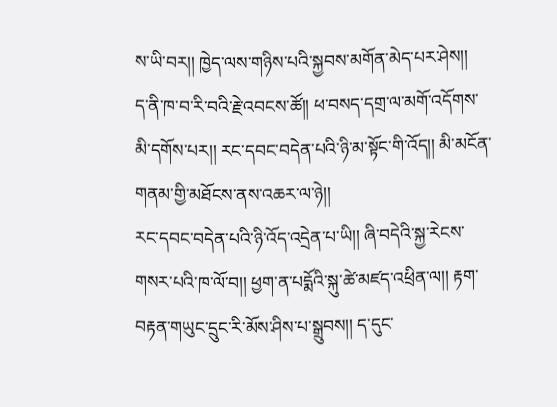ས་ཡི་བར།། ཁྱེད་ལས་གཉིས་པའི་སྐྱབས་མགོན་མེད་པར་ཤེས།།
ད་ནི་ཁ་བ་རི་བའི་རྗེ་འབངས་ཚོ།། ཕ་བསད་དགྲ་ལ་མགོ་འདོགས་མི་དགོས་པར།། རང་དབང་བདེན་པའི་ཉི་མ་སྟོང་གི་འོད།། མི་མངོན་གནམ་གྱི་མཐོངས་ནས་འཆར་ལ་ཉེ།།
རང་དབང་བདེན་པའི་ཉི་འོད་འདྲེན་པ་ཡི།། ཞི་བདེའི་སྐྱ་རེངས་གསར་པའི་ཁ་ལོ་བ།། ཕྱག་ན་པདྨོའི་སྐུ་ཚེ་མཛད་འཕྲིན་ལ།། རྟག་བརྟན་གཡུང་དྲུང་རི་མོས་ཤིས་པ་སྒྲུབས།། ད་དུང་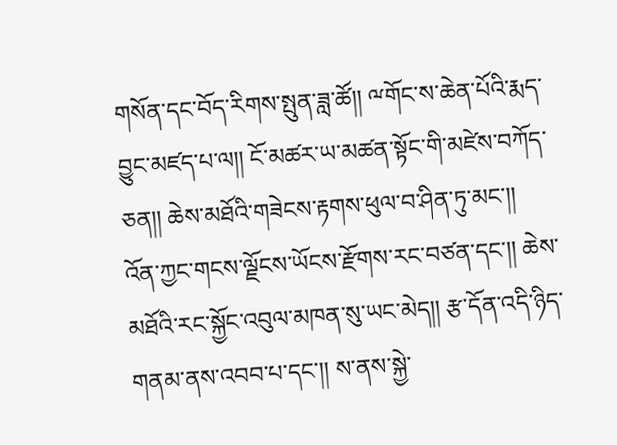གསོན་དང་བོད་རིགས་སྤུན་ཟླ་ཚོ།། ྋགོང་ས་ཆེན་པོའི་རྨད་བྱུང་མཛད་པ་ལ།། ངོ་མཚར་ཡ་མཚན་སྟོང་གི་མཛེས་བཀོད་ཅན།། ཆེས་མཐོའི་གཟེངས་རྟགས་ཕུལ་བ་ཤིན་ཏུ་མང་།།
འོན་ཀྱང་གངས་ལྗོངས་ཡོངས་རྫོགས་རང་བཙན་དང་།། ཆེས་མཐོའི་རང་སྐྱོང་འབུལ་མཁན་སུ་ཡང་མེད།། རྩ་དོན་འདི་ཉིད་གནམ་ནས་འབབ་པ་དང་།། ས་ནས་སྐྱེ་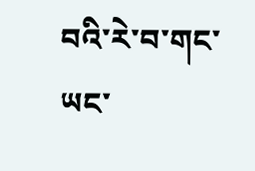བའི་རེ་བ་གང་ཡང་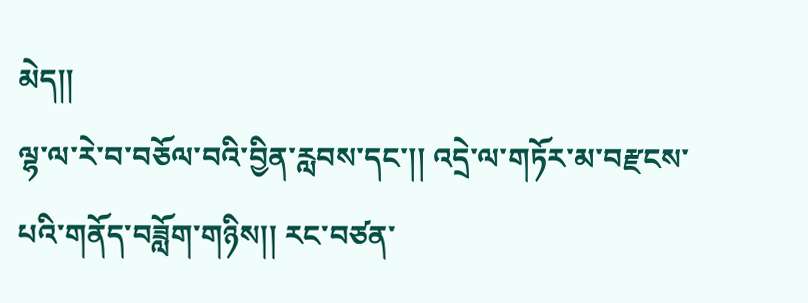མེད།།
ལྷ་ལ་རེ་བ་བཅོལ་བའི་བྱིན་རླབས་དང་།། འདྲེ་ལ་གཏོར་མ་བརྫངས་པའི་གནོད་བཟློག་གཉིས།། རང་བཙན་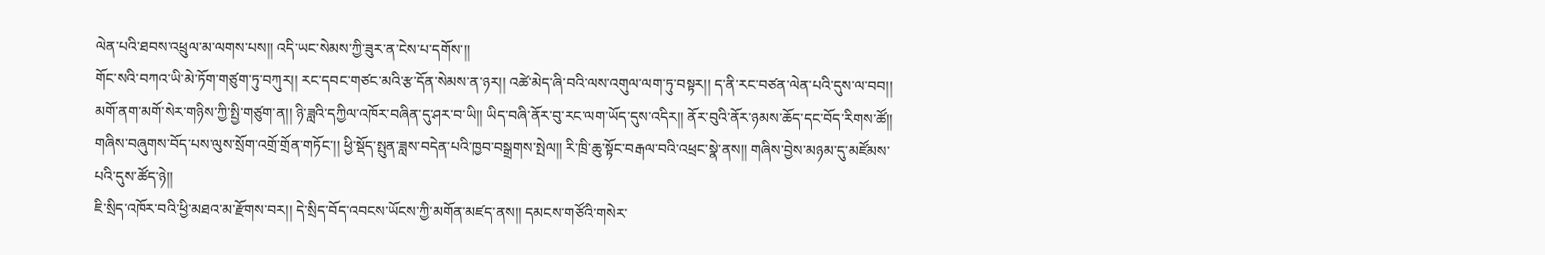ལེན་པའི་ཐབས་འཕྲུལ་མ་ལགས་པས།། འདི་ཡང་སེམས་ཀྱི་ཟུར་ན་ངེས་པ་དགོས་།།
གོང་སའི་བཀའ་ཡི་མེ་ཏོག་གཙུག་ཏུ་བཀུར།། རང་དབང་གཙང་མའི་རྩ་དོན་སེམས་ན་ཉར།། འཚེ་མེད་ཞི་བའི་ལས་འགུལ་ལག་ཏུ་བསྟར།། ད་ནི་རང་བཙན་ལེན་པའི་དུས་ལ་བབ།།
མགོ་ནག་མགོ་སེར་གཉིས་ཀྱི་སྤྱི་གཙུག་ན།། ཉི་ཟླའི་དཀྱིལ་འཁོར་བཞིན་དུ་ཤར་བ་ཡི།། ཡིད་བཞི་ནོར་བུ་རང་ལག་ཡོད་དུས་འདིར།། ནོར་བུའི་ནོར་ཉམས་ཆོད་དང་བོད་རིགས་ཚོ།།
གཞིས་བཞུགས་བོད་པས་ལུས་སྲོག་འགྲོ་གྲོན་གཏོང་།། ཕྱི་སྡོད་སྤུན་ཟླས་བདེན་པའི་ཁྱབ་བསྒྲགས་སྤེལ།། རི་ཁྲི་ཆུ་སྟོང་བརྒལ་བའི་འཕྲང་སྣེ་ནས།། གཞིས་བྱེས་མཉམ་དུ་མཛོམས་པའི་དུས་ཚོད་ཉེ།།
ཇི་སྲིད་འཁོར་བའི་ཕྱི་མཐའ་མ་རྫོགས་བར།། དེ་སྲིད་བོད་འབངས་ཡོངས་ཀྱི་མགོན་མཛད་ནས།། དམངས་གཙོའི་གསེར་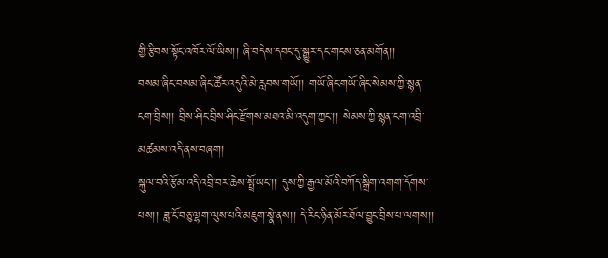གྱི་རྩིབས་སྟོང་འཁོར་ལོ་ཡིས།། ཞི་བདེས་དབང་དུ་སྒྱུར་དང་གངས་ཅན་མགོན།།
བསམ་ཞིང་བསམ་ཞིང་ཚོར་འདུའི་མེ་རླབས་གཡོ།། གཡོ་ཞིང་གཡོ་ཞིང་སེམས་ཀྱི་སྙན་ངག་བྲིས།། བྲིས་ཤིང་བྲིས་ཤིང་རྫོགས་མཐའ་མི་འདུག་ཀྱང་།། སེམས་ཀྱི་སྙན་ངག་འབྲི་མཚམས་འདི་ནས་བཞག།
སྐུལ་བའི་རྩོམ་འདི་འབྲི་བར་ཆེས་སྤྲོ་ཡང་།། དུས་ཀྱི་རྒྱལ་མོའི་བཀོད་སྒྲིག་འགག་དོགས་པས།། ཟླ་ངོ་བཅུ་ལྷག་ལུས་པའི་མཇུག་སྣེ་ནས།། དེ་རིང་ཉིན་མོར་ཐོལ་བྱུང་བྲིས་པ་ལགས།།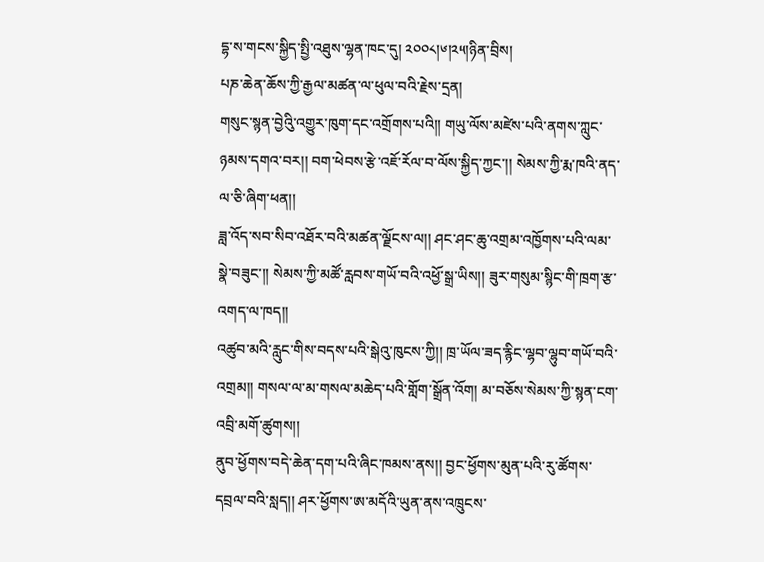དྷ་ས་གངས་སྐྱིད་སྤྱི་འཐུས་ལྷན་ཁང་དུ། ༢༠༠༨།༦།༢༥།ཉིན་བྲིས།
པཎ་ཆེན་ཆོས་ཀྱི་རྒྱལ་མཚན་ལ་ཕུལ་བའི་རྗེས་དྲན།
གསུང་སྙན་བྱེའིུ་འགྱུར་ཁུག་དང་འགྲོགས་པའི།། གཡུ་ལོས་མཛེས་པའི་ནགས་ཀླུང་ཉམས་དགའ་བར།། བག་ཕེབས་རྩེ་འཇོ་རོལ་བ་ལོས་སྐྱིད་ཀྱང་།། སེམས་ཀྱི་རྨ་ཁའི་ནད་ལ་ཅི་ཞིག་ཕན།།
ཟླ་འོད་སབ་སིབ་འཐོར་བའི་མཚན་ལྗོངས་ལ།། ཤང་ཤང་ཆུ་འགྲམ་འཁྱོགས་པའི་ལམ་སྣེ་བཟུང་།། སེམས་ཀྱི་མཚོ་རླབས་གཡོ་བའི་འཕྱོ་སྒྲ་ཡིས།། ཟུར་གསུམ་སྙིང་གི་ཁྲག་རྩ་འགད་ལ་ཁད།།
འཚུབ་མའི་རླུང་གིས་བདས་པའི་སྒེའུ་ཁུངས་ཀྱི།། ཁྲ་ཡོལ་ཟད་རྙིང་ལྷབ་ལྷུབ་གཡོ་བའི་འགྲམ།། གསལ་ལ་མ་གསལ་མཆེད་པའི་གློག་སྒྲོན་འོག། མ་བཅོས་སེམས་ཀྱི་སྙན་ངག་འབྲི་མགོ་ཚུགས།།
ནུབ་ཕྱོགས་བདེ་ཆེན་དག་པའི་ཞིང་ཁམས་ནས།། བྱང་ཕྱོགས་མུན་པའི་རུ་ཚོགས་དབྲལ་བའི་སླད།། ཤར་ཕྱོགས་ཨ་མདོའི་ཡུན་ནས་འཁྲུངས་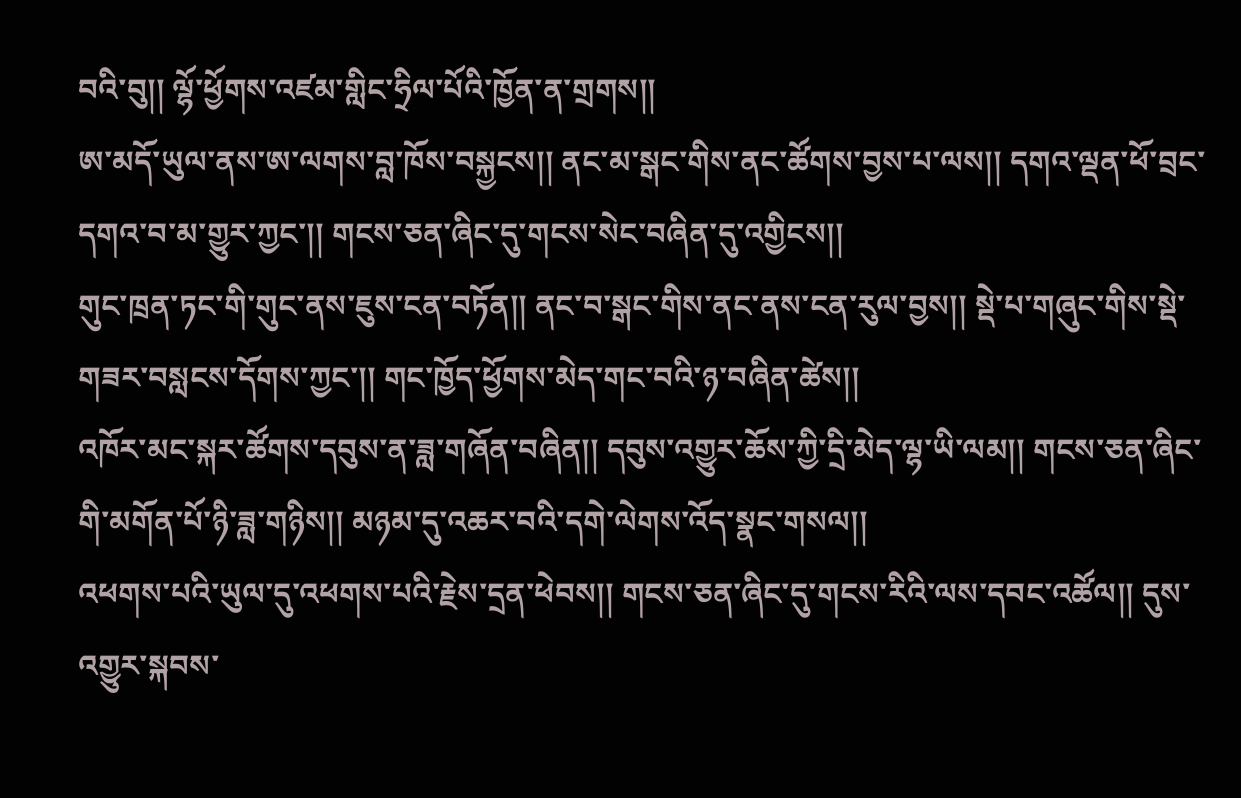བའི་བུ།། ལྷོ་ཕྱོགས་འཛམ་གླིང་ཧྲིལ་པོའི་ཁྱོན་ན་གྲགས།།
ཨ་མདོ་ཡུལ་ནས་ཨ་ལགས་བླ་ཁོས་བསྐྱངས།། ནང་མ་སྒང་གིས་ནང་ཚོགས་བྱས་པ་ལས།། དགའ་ལྡན་ཕོ་བྲང་དགའ་བ་མ་གྱུར་ཀྱང་།། གངས་ཅན་ཞིང་དུ་གངས་སེང་བཞིན་དུ་འགྱིངས།།
གུང་ཁྲན་ཏང་གི་གུང་ནས་ཇུས་ངན་བཏོན།། ནང་བ་སྒང་གིས་ནང་ནས་ངན་རུལ་བྱས།། སྡེ་པ་གཞུང་གིས་སྡེ་གཟར་བསླངས་དོགས་ཀྱང་།། གང་ཁྱོད་ཕྱོགས་མེད་གང་བའི་ཉ་བཞིན་ཚེས།།
འཁོར་མང་སྐར་ཚོགས་དབུས་ན་ཟླ་གཞོན་བཞིན།། དབུས་འགྱུར་ཆོས་ཀྱི་དྲི་མེད་ལྷ་ཡི་ལམ།། གངས་ཅན་ཞིང་གི་མགོན་པོ་ཉི་ཟླ་གཉིས།། མཉམ་དུ་འཆར་བའི་དགེ་ལེགས་འོད་སྣང་གསལ།།
འཕགས་པའི་ཡུལ་དུ་འཕགས་པའི་རྗེས་དྲན་ཕེབས།། གངས་ཅན་ཞིང་དུ་གངས་རིའི་ལས་དབང་འཚོལ།། དུས་འགྱུར་སྐབས་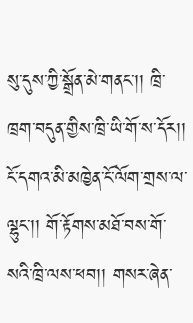སུ་དུས་ཀྱི་སྒྲོན་མེ་གནང་།། ཁྲི་ཁྲག་བདུན་གྱིས་ཁྲི་ཡི་གོ་ས་དོར།།
ངོ་དགའ་མི་མཁྱེན་ངོ་ལོག་གྲས་ལ་ལྷུང་།། གོ་རྟོགས་མཐོ་བས་གོ་སའི་ཁྲི་ལས་ཕབ།། གསར་ཞེན་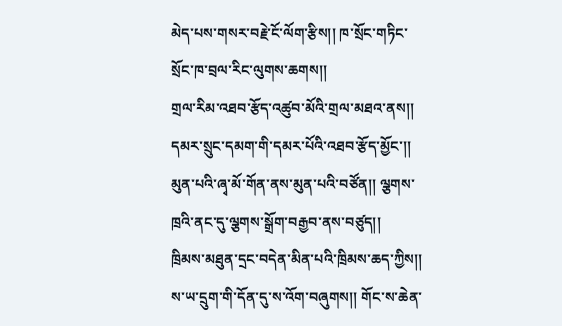མེད་པས་གསར་བརྗེ་ངོ་ལོག་རྩིས།། ཁ་སྲོང་གཏིང་སྲོང་ཁ་བྲལ་རིང་ལུགས་ཆགས།།
གྲལ་རིམ་འཐབ་རྩོད་འཚུབ་མོའི་གྲལ་མཐའ་ནས།། དམར་སྲུང་དམག་གི་དམར་པོའི་འཐབ་རྩོད་མྱོང་།། མུན་པའི་ཞྭ་མོ་གོན་ནས་མུན་པའི་བཙོན།། ལྕགས་ཁྲའི་ནང་དུ་ལྕགས་སྒྲོག་བརྒྱབ་ནས་བཙུད།།
ཁྲིམས་མཐུན་དྲང་བདེན་མིན་པའི་ཁྲིམས་ཆད་ཀྱིས།། ས་ཡ་དྲུག་གི་དོན་དུ་ས་འོག་བཞུགས།། གོང་ས་ཆེན་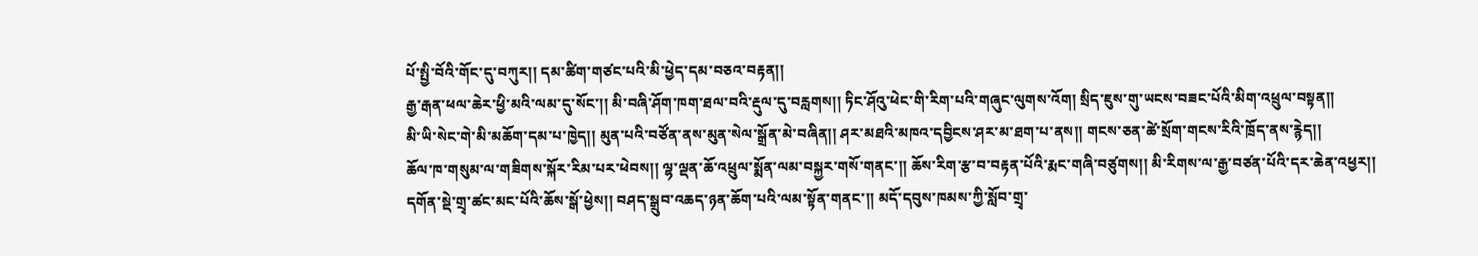པོ་སྤྱི་བོའི་གོང་དུ་བཀུར།། དམ་ཚིག་གཙང་པའི་མི་ཕྱེད་དམ་བཅའ་བརྟན།།
རྒྱ་རྒན་ཕལ་ཆེར་ཕྱི་མའི་ལམ་དུ་སོང་།། མི་བཞི་ཤོག་ཁག་ཐལ་བའི་རྡུལ་དུ་བརླགས།། ཏིང་ཤོའུ་ཕེང་གི་རིག་པའི་གཞུང་ལུགས་འོག། སྲིད་ཇུས་གུ་ཡངས་བཟང་པོའི་མིག་འཕྲུལ་བསྟན།།
མི་ཡི་སེང་གེ་མི་མཆོག་དམ་པ་ཁྱེད།། མུན་པའི་བཙོན་ནས་མུན་སེལ་སྒྲོན་མེ་བཞིན།། ཤར་མཐའི་མཁའ་དབྱིངས་ཤར་མ་ཐག་པ་ནས།། གངས་ཅན་ཚེ་སྲོག་གངས་རིའི་ཁྲོད་ནས་རྙེད།།
ཆོལ་ཁ་གསུམ་ལ་གཟིགས་སྐོར་རིམ་པར་ཕེབས།། ལྷ་ལྡན་ཆོ་འཕྲུལ་སྨོན་ལམ་བསྐྱར་གསོ་གནང་།། ཆོས་རིག་རྩ་བ་བརྟན་པོའི་རྨང་གཞི་བཙུགས།། མི་རིགས་ལ་རྒྱ་བཙན་པོའི་དར་ཆེན་འཕྱར།།
དགོན་སྡེ་གྲྭ་ཚང་མང་པོའི་ཆོས་སྒོ་ཕྱེས།། བཤད་སྒྲུབ་འཆད་ཉན་ཆོག་པའི་ལམ་སྟོན་གནང་།། མདོ་དབུས་ཁམས་ཀྱི་སློབ་གྲྭ་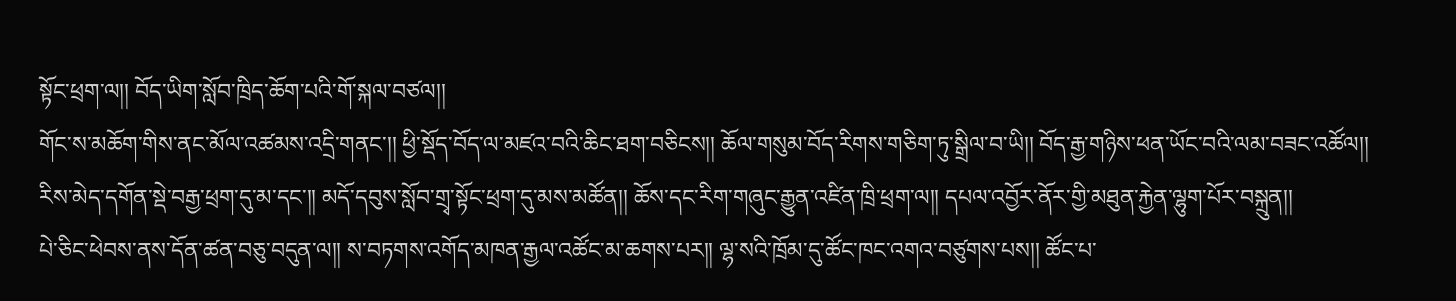སྟོང་ཕྲག་ལ།། བོད་ཡིག་སློབ་ཁྲིད་ཆོག་པའི་གོ་སྐལ་བཙལ།།
གོང་ས་མཆོག་གིས་ནང་མོལ་འཚམས་འདྲི་གནང་།། ཕྱི་སྡོད་བོད་ལ་མཛའ་བའི་ཆིང་ཐག་བཅིངས།། ཆོལ་གསུམ་བོད་རིགས་གཅིག་ཏུ་སྒྲིལ་བ་ཡི།། བོད་རྒྱ་གཉིས་ཕན་ཡོང་བའི་ལམ་བཟང་འཚོལ།།
རིས་མེད་དགོན་སྡེ་བརྒྱ་ཕྲག་དུ་མ་དང་།། མདོ་དབུས་སློབ་གྲྭ་སྟོང་ཕྲག་དུ་མས་མཚོན།། ཆོས་དང་རིག་གཞུང་རྒྱུན་འཛིན་ཁྲི་ཕྲག་ལ།། དཔལ་འབྱོར་ནོར་གྱི་མཐུན་རྐྱེན་ལྷུག་པོར་བསྐྲུན།།
པེ་ཅིང་ཕེབས་ནས་དོན་ཚན་བཅུ་བདུན་ལ།། ས་བཏགས་འགོད་མཁན་རྒྱལ་འཚོང་མ་ཆགས་པར།། ལྷ་སའི་ཁྲོམ་དུ་ཚོང་ཁང་འགའ་བཙུགས་པས།། ཚོང་པ་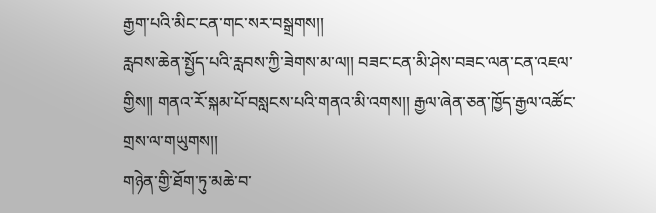རྒྱག་པའི་མིང་ངན་གང་སར་བསྒྲགས།།
རླབས་ཆེན་སྤྱོད་པའི་རླབས་ཀྱི་ཟེགས་མ་ལ།། བཟང་ངན་མི་ཤེས་བཟང་ལན་ངན་འཇལ་གྱིས།། གནའ་རོ་སྐམ་པོ་བསླངས་པའི་གནའ་མི་འགས།། རྒྱལ་ཞེན་ཅན་ཁྱོད་རྒྱལ་འཚོང་གྲས་ལ་གཡུགས།།
གཉེན་གྱི་ཐོག་ཏུ་མཆེ་བ་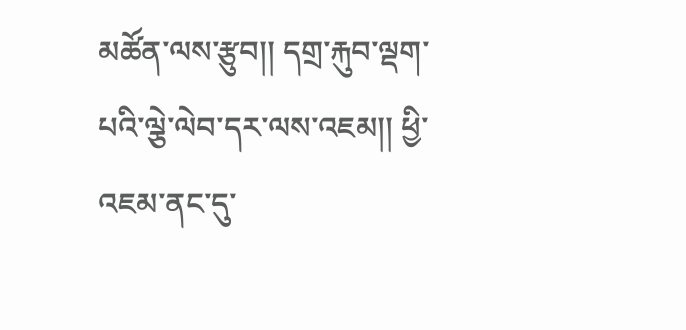མཚོན་ལས་རྩུབ།། དགྲ་རྐུབ་ལྡག་པའི་ལྕེ་ལེབ་དར་ལས་འཇམ།། ཕྱི་འཇམ་ནང་དུ་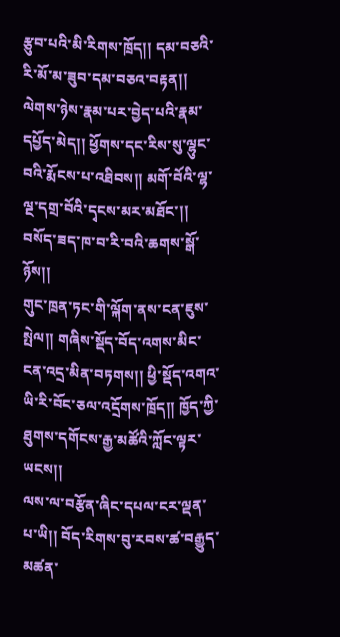རྩུབ་པའི་མི་རིགས་ཁྲོད།། དམ་བཅའི་རི་མོ་མ་ཟུབ་དམ་བཅའ་བརྟན།།
ལེགས་ཉེས་རྣམ་པར་བྱེད་པའི་རྣམ་དཔྱོད་མེད།། ཕྱོགས་དང་རིས་སུ་ལྷུང་བའི་རྨོངས་པ་འཐིབས།། མགོ་བོའི་ལྷ་ལྔ་དགྲ་བོའི་དྭངས་མར་མཐོང་།། བསོད་ཟད་ཁ་བ་རི་བའི་ཆགས་སྒོ་ཉོས།།
གུང་ཁྲན་ཏང་གི་ལྐོག་ནས་ངན་ཇུས་སྤེལ།། གཞིས་སྡོད་བོད་འགས་མིང་ངན་འདྲ་མིན་བཏགས།། ཕྱི་སྡོད་འགའ་ཡི་རི་བོང་ཅལ་འདྲོགས་ཁྲོད།། ཁྱོད་ཀྱི་ཐུགས་དགོངས་རྒྱ་མཚོའི་ཀློང་ལྟར་ཡངས།།
ལས་ལ་བརྩོན་ཞིང་དཔལ་ངར་ལྡན་པ་ཡི།། བོད་རིགས་བུ་རབས་ཚ་བརྒྱུད་མཚན་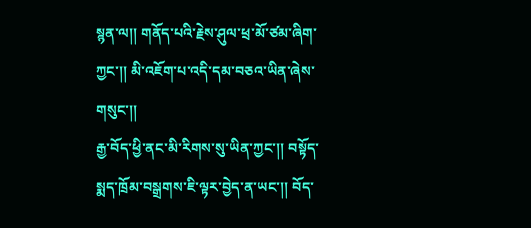སྙན་ལ།། གནོད་པའི་རྗེས་ཤུལ་ཕྲ་མོ་ཙམ་ཞིག་ཀྱང་།། མི་འཇོག་པ་འདི་དམ་བཅའ་ཡིན་ཞེས་གསུང་།།
རྒྱ་བོད་ཕྱི་ནང་མི་རིགས་སུ་ཡིན་ཀྱང་།། བསྟོད་སྨད་ཁྲོམ་བསྒྲགས་ཇི་ལྟར་བྱེད་ན་ཡང་།། བོད་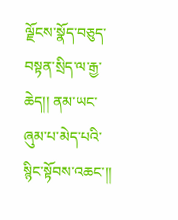ལྗོངས་སྣོད་བཅུད་བསྟན་སྲིད་ལ་རྒྱ་ཆེད།། ནམ་ཡང་ཞུམ་པ་མེད་པའི་སྙིང་སྟོབས་འཆང་།།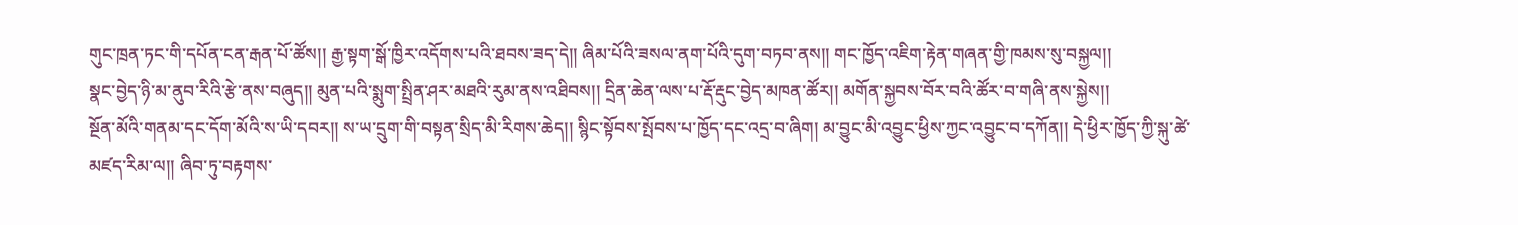གུང་ཁྲན་ཏང་གི་དཔོན་ངན་རྒན་པོ་ཚོས།། རྒྱ་སྟག་སྒོ་ཁྱིར་འདོགས་པའི་ཐབས་ཟད་དེ།། ཞིམ་པོའི་ཟསལ་ནག་པོའི་དུག་བཏབ་ནས།། གང་ཁྱོད་འཇིག་རྟེན་གཞན་གྱི་ཁམས་སུ་བསྐྱལ།།
སྣང་བྱེད་ཉི་མ་ནུབ་རིའི་རྩེ་ནས་བཞུད།། མུན་པའི་སྨུག་སྤྲིན་ཤར་མཐའི་རུམ་ནས་འཐིབས།། དྲིན་ཆེན་ལས་པ་རྡོ་རྡུང་བྱེད་མཁན་ཚོར།། མགོན་སྐྱབས་བོར་བའི་ཚོར་བ་གཞི་ནས་སྐྱེས།།
སྔོན་མོའི་གནམ་དང་དོག་མོའི་ས་ཡི་དབར།། ས་ཡ་དྲུག་གི་བསྟན་སྲིད་མི་རིགས་ཆེད།། སྙིང་སྟོབས་སྤོབས་པ་ཁྱོད་དང་འདྲ་བ་ཞིག། མ་བྱུང་མི་འབྱུང་ཕྱིས་ཀྱང་འབྱུང་བ་དཀོན།། དེ་ཕྱིར་ཁྱོད་ཀྱི་སྐུ་ཚེ་མཛད་རིམ་ལ།། ཞིབ་ཏུ་བརྟགས་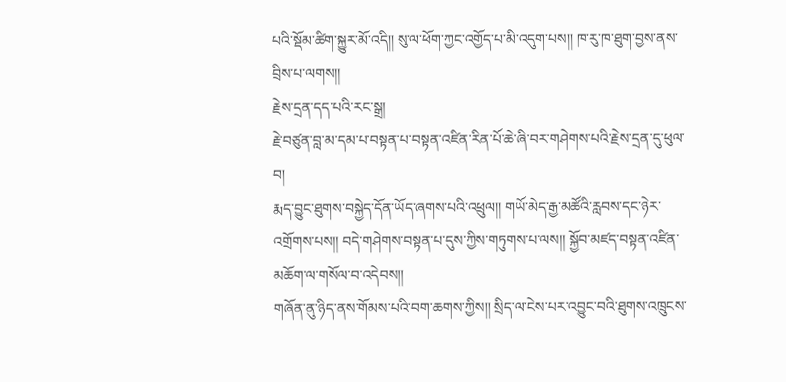པའི་སྡོམ་ཚིག་སྐྱུར་མོ་འདི།། སུ་ལ་ཕོག་ཀྱང་འགྱོད་པ་མི་འདུག་པས།། ཁ་རུ་ཁ་ཐུག་བྱས་ནས་བྲིས་པ་ལགས།།
རྗེས་དྲན་དད་པའི་རང་སྒྲ།
རྗེ་བཙུན་བླ་མ་དམ་པ་བསྟན་པ་བསྟན་འཛིན་རིན་པོ་ཆེ་ཞི་བར་གཤེགས་པའི་རྗེས་དྲན་དུ་ཕུལ་བ།
རྨད་བྱུང་ཐུགས་བསྐྱེད་དོན་ཡོད་ཞགས་པའི་འཕྲུལ།། གཡོ་མེད་རྒྱ་མཚོའི་རླབས་དང་ཉེར་འགྲོགས་པས།། བདེ་གཤེགས་བསྟན་པ་དུས་ཀྱིས་གཏུགས་པ་ལས།། སྐྱོབ་མཛད་བསྟན་འཛིན་མཆོག་ལ་གསོལ་བ་འདེབས།།
གཞོན་ནུ་ཉིད་ནས་གོམས་པའི་བག་ཆགས་ཀྱིས།། སྲིད་ལ་ངེས་པར་འབྱུང་བའི་ཐུགས་འཁྲུངས་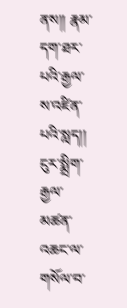ནས།། རྣམ་དག་ཐར་པའི་རྒྱལ་ས་འཛིན་པའི་སླད།། ངུར་སྨྲིག་རྒྱལ་མཚན་འཆང་ལ་གསོལ་བ་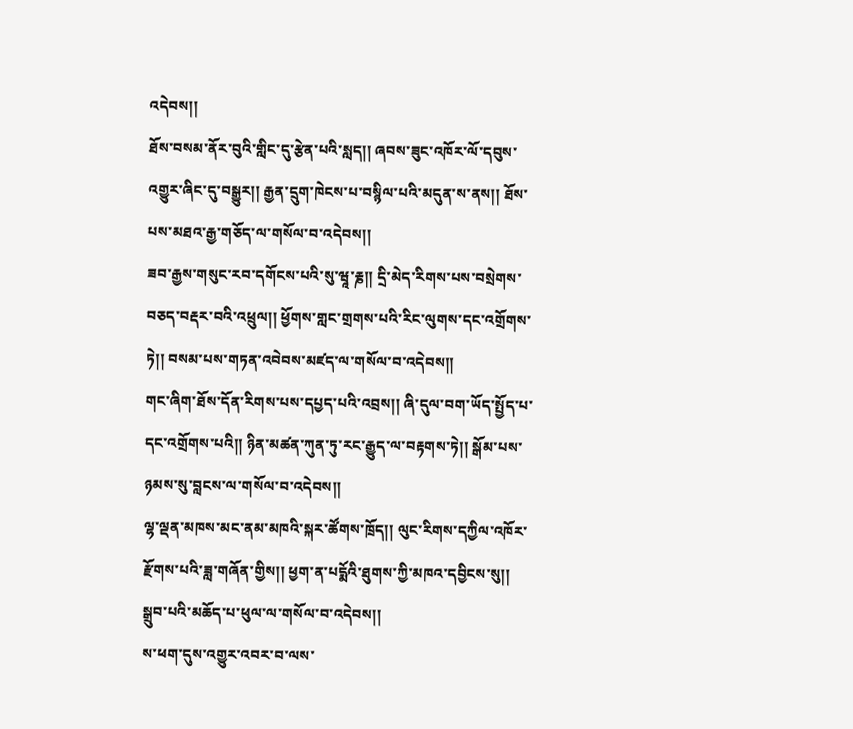འདེབས།།
ཐོས་བསམ་ནོར་བུའི་གླིང་དུ་རྩེན་པའི་སླད།། ཞབས་ཟུང་འཁོར་ལོ་དབུས་འགྱུར་ཞིང་དུ་བསྒྱུར།། རྒྱན་དྲུག་ཁེངས་པ་བསྙིལ་པའི་མདུན་ས་ནས།། ཐོས་པས་མཐའ་རྒྱ་གཅོད་ལ་གསོལ་བ་འདེབས།།
ཟབ་རྒྱས་གསུང་རབ་དགོངས་པའི་སུ་ཝཱ་རྞ།། དྲི་མེད་རིགས་པས་བསྲེགས་བཅད་བརྡར་བའི་འཕྲུལ།། ཕྱོགས་གླང་གྲགས་པའི་རིང་ལུགས་དང་འགྲོགས་ཏེ།། བསམ་པས་གཏན་འབེབས་མཛད་ལ་གསོལ་བ་འདེབས།།
གང་ཞིག་ཐོས་དོན་རིགས་པས་དཔྱད་པའི་འབྲས།། ཞི་དུལ་བག་ཡོད་སྤྱོད་པ་དང་འགྲོགས་པའི།། ཉིན་མཚན་ཀུན་ཏུ་རང་རྒྱུད་ལ་བརྟགས་ཏེ།། སྒོམ་པས་ཉམས་སུ་བླངས་ལ་གསོལ་བ་འདེབས།།
ལྷ་ལྡན་མཁས་མང་ནམ་མཁའི་སྐར་ཚོགས་ཁྲོད།། ལུང་རིགས་དཀྱིལ་འཁོར་རྫོགས་པའི་ཟླ་གཞོན་གྱིས།། ཕྱག་ན་པདྨོའི་ཐུགས་ཀྱི་མཁའ་དབྱིངས་སུ།། སྒྲུབ་པའི་མཆོད་པ་ཕུལ་ལ་གསོལ་བ་འདེབས།།
ས་ཕག་དུས་འགྱུར་འབར་བ་ལས་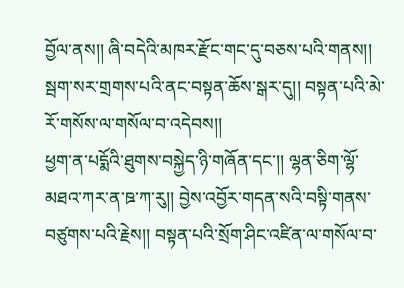བྱོལ་ནས།། ཞི་བདེའི་མཁར་རྫོང་གང་དུ་བཅས་པའི་གནས།། སྦག་སར་གྲགས་པའི་ནང་བསྟན་ཆོས་སྒར་དུ།། བསྟན་པའི་མེ་རོ་གསོས་ལ་གསོལ་བ་འདེབས།།
ཕྱག་ན་པདྨོའི་ཐུགས་བསྐྱེད་ཉི་གཞོན་དང་།། ལྷན་ཅིག་ལྷོ་མཐའ་ཀར་ན་ཋ་ཀ་རུ།། བྱེས་འབྱོར་གདན་སའི་བསྟི་གནས་བཙུགས་པའི་རྗེས།། བསྟན་པའི་སྲོག་ཤིང་འཛིན་ལ་གསོལ་བ་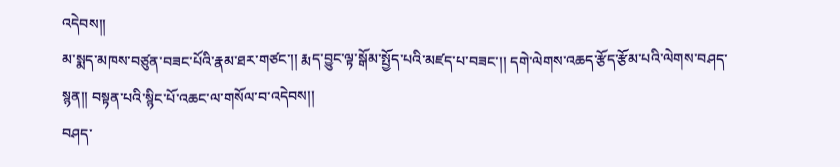འདེབས།།
མ་སྨད་མཁས་བཙུན་བཟང་པོའི་རྣམ་ཐར་གཙང་།། རྨད་བྱུང་ལྟ་སྒོམ་སྤྱོད་པའི་མཛད་པ་བཟང་།། དགེ་ལེགས་འཆད་རྩོད་རྩོམ་པའི་ལེགས་བཤད་སྙན།། བསྟན་པའི་སྙིང་པོ་འཆང་ལ་གསོལ་བ་འདེབས།།
བཤད་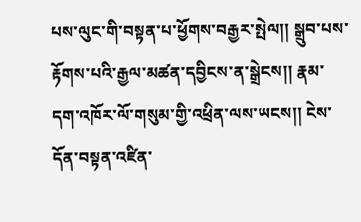པས་ལུང་གི་བསྟན་པ་ཕྱོགས་བརྒྱར་སྤེལ།། སྒྲུབ་པས་རྟོགས་པའི་རྒྱལ་མཚན་དབྱིངས་ན་སྒྲེངས།། རྣམ་དག་འཁོར་ལོ་གསུམ་གྱི་འཕྲིན་ལས་ཡངས།། ངེས་དོན་བསྟན་འཛིན་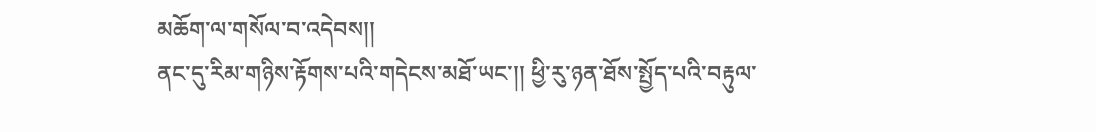མཆོག་ལ་གསོལ་བ་འདེབས།།
ནང་དུ་རིམ་གཉིས་རྟོགས་པའི་གདེངས་མཐོ་ཡང་།། ཕྱི་རུ་ཉན་ཐོས་སྤྱོད་པའི་བརྟུལ་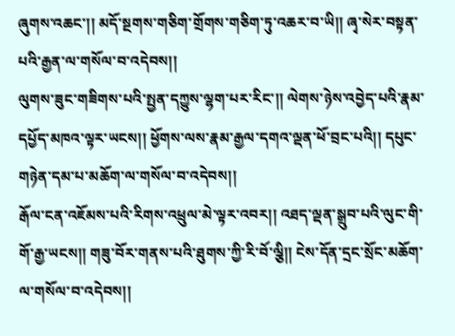ཞུགས་འཆང་།། མདོ་སྔགས་གཅིག་གྲོགས་གཅིག་ཏུ་འཆར་བ་ཡི།། ཞྭ་སེར་བསྟན་པའི་རྒྱན་ལ་གསོལ་བ་འདེབས།།
ལུགས་ཟུང་གཟིགས་པའི་སྤྱན་དཀྱུས་ལྷག་པར་རིང་།། ལེགས་ཉེས་འབྱེད་པའི་རྣམ་དཔྱོད་མཁའ་ལྟར་ཡངས།། ཕྱོགས་ལས་རྣམ་རྒྱལ་དགའ་ལྡན་ཕོ་བྲང་པའི།། དཔུང་གཉེན་དམ་པ་མཆོག་ལ་གསོལ་བ་འདེབས།།
རྒོལ་ངན་འཇོམས་པའི་རིགས་འཕྲུལ་མེ་ལྟར་འབར།། འཐད་ལྡན་སྒྲུབ་པའི་ལུང་གི་གོ་རྒྱ་ཡངས།། གཟུ་བོར་གནས་པའི་ཐུགས་ཀྱི་རི་བོ་ལྕི།། ངེས་དོན་དྲང་སྲོང་མཆོག་ལ་གསོལ་བ་འདེབས།།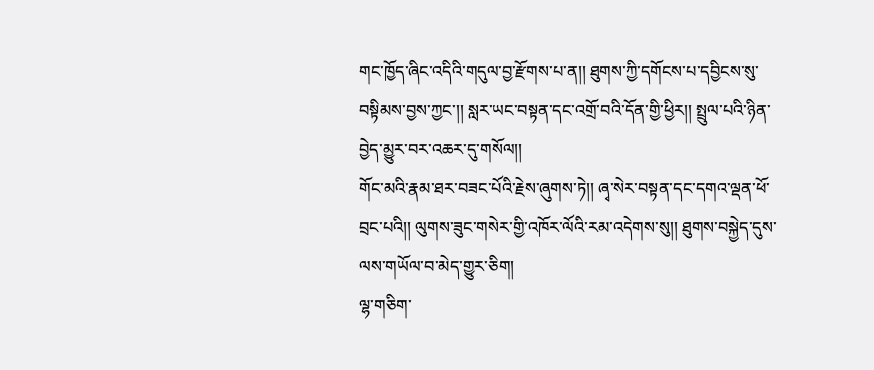གང་ཁྱོད་ཞིང་འདིའི་གདུལ་བྱ་རྫོགས་པ་ན།། ཐུགས་ཀྱི་དགོངས་པ་དབྱིངས་སུ་བསྟིམས་བྱས་ཀྱང་།། སླར་ཡང་བསྟན་དང་འགྲོ་བའི་དོན་གྱི་ཕྱིར།། སྤྲུལ་པའི་ཉིན་བྱེད་མྱུར་བར་འཆར་དུ་གསོལ།།
གོང་མའི་རྣམ་ཐར་བཟང་པོའི་རྗེས་ཞུགས་ཏེ།། ཞྭ་སེར་བསྟན་དང་དགའ་ལྡན་ཕོ་བྲང་པའི།། ལུགས་ཟུང་གསེར་གྱི་འཁོར་ལོའི་རམ་འདེགས་སུ།། ཐུགས་བསྐྱེད་དུས་ལས་གཡོལ་བ་མེད་གྱུར་ཅིག།
ལྷ་གཅིག་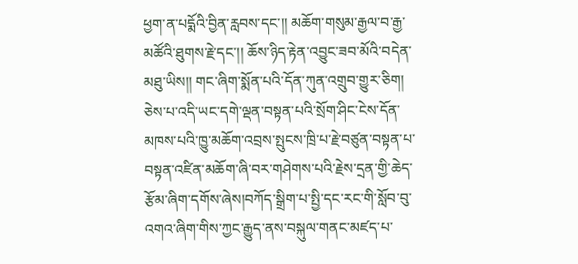ཕྱག་ན་པདྨོའི་བྱིན་རླབས་དང་།། མཆོག་གསུམ་རྒྱལ་བ་རྒྱ་མཚོའི་ཐུགས་རྗེ་དང་།། ཆོས་ཉིད་རྟེན་འབྱུང་ཟབ་མོའི་བདེན་མཐུ་ཡིས།། གང་ཞིག་སྨོན་པའི་དོན་ཀུན་འགྲུབ་གྱུར་ཅིག།
ཅེས་པ་འདི་ཡང་དགེ་ལྡན་བསྟན་པའི་སྲོག་ཤིང་ངེས་དོན་མཁས་པའི་ཁྱུ་མཆོག་འབྲས་སྤུངས་ཁྲི་པ་རྗེ་བཙུན་བསྟན་པ་བསྟན་འཛིན་མཆོག་ཞི་བར་གཤེགས་པའི་རྗེས་དྲན་གྱི་ཆེད་རྩོམ་ཞིག་དགོས་ཞེས།བཀོད་སྒྲིག་པ་སྤྱི་དང་རང་གི་སློབ་བུ་འགའ་ཞིག་གིས་ཀྱང་རྒྱུད་ནས་བསྐུལ་གནང་མཛད་པ་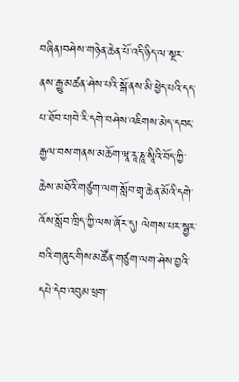བཞིན།བཤེས་གཉེན་ཆེན་པོ་འདི་ཉིད་ལ་སྔར་ནས་རྒྱུ་མཚན་ཤེས་པའི་སྒོ་ནས་མི་ཕྱེད་པའི་དད་པ་ཐོབ་པ།བེ་རི་དགེ་བཤེས་འཇིགས་མེད་དབང་རྒྱལ་བས་གནས་མཆོག་ཝཱ་རཱ་ཎཱ་སཱིའི་བོད་ཀྱི་ཆེས་མཐོའི་གཙུག་ལག་སློབ་གྲྭ་ཆེན་མོའི་དགེ་འོས་སློབ་ཁྲིད་ཀྱི་ལས་ཞོར་དུ། ལེགས་པར་སྦྱར་བའི་གཞུང་གིས་མཚོན་གཙུག་ལག་ཤེས་བྱའི་དཔེ་དེབ་འབུམ་ཕྲག་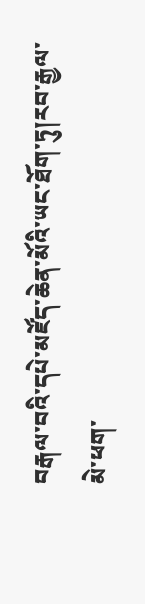བརྒལ་བའི་དཔེ་མཛོད་ཆེན་མོའི་ཡང་ཐོག་ཏུ།རབ་རྒྱལ་མེ་ཕག་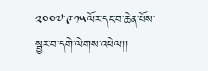༢༠༠༧་༩་༡༥ལོར་དང་བ་ཆེན་པོས་སྦྱར་བ་དགེ་ལེགས་འཕེལ།།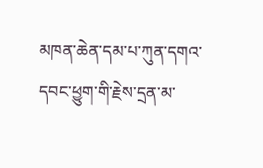མཁན་ཆེན་དམ་པ་ཀུན་དགའ་དབང་ཕྱུག་གི་རྗེས་དྲན་མ་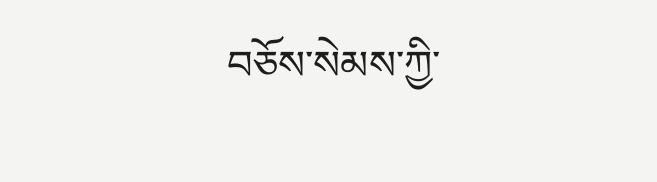བཅོས་སེམས་ཀྱི་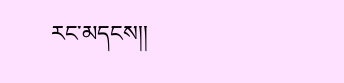རང་མདངས།།